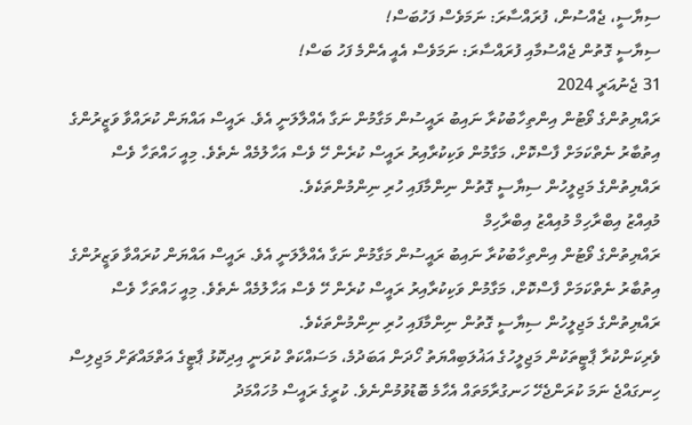ސިޔާސީ، ޖެއްސުން، ފުރައްސާރަ: ނަމަވެސް ފަހުބަސް!
ސިޔާސީ ގޮތުން ޖެއްސުމާއި ފުރައްސާރަ: ނަމަވެސް އެއީ އެންމެ ފަހު ބަސް!
31 ޖެނުއަރީ 2024
ރައްޔިތުންގެ ވޯޓުން އިންތިހާބުކުރާ ނައިބު ރައީސުން މަގާމުން ނަގާ އެއްލާލަނީ އެވެ. ރައީސް އައްޔަން ކުރައްވާ ވަޒީރުންގެ އިތުބާރު ނެތްކަމަށް ފާސްކޮށް، މަގާމުން ވަކިކުރާއިރު ރައީސް ކުރެން ހޭ ވެސް އަހާލުމެއް ނެތެވެ. މިއީ ހައްތަހާ ވެސް ރައްޔިތުންގެ މަޖިލީހުން ސިޔާސީ ގޮތުން ނިންމާފައި ހުރި ނިންމުންތަކެވެ.
މުއިއްޒު އިބްރާހިމް މުއިއްޒު އިބްރާހިމް
ރައްޔިތުންގެ ވޯޓުން އިންތިހާބުކުރާ ނައިބު ރައީސުން މަގާމުން ނަގާ އެއްލާލަނީ އެވެ. ރައީސް އައްޔަން ކުރައްވާ ވަޒީރުންގެ އިތުބާރު ނެތްކަމަށް ފާސްކޮށް، މަގާމުން ވަކިކުރާއިރު ރައީސް ކުރެން ހޭ ވެސް އަހާލުމެއް ނެތެވެ. މިއީ ހައްތަހާ ވެސް ރައްޔިތުންގެ މަޖިލީހުން ސިޔާސީ ގޮތުން ނިންމާފައި ހުރި ނިންމުންތަކެވެ.
ވެރިކަންކުރާ ޕާޓީތަކުން މަޖިލީހުގެ އަޣުލަބިއްޔަތު ހޯދަން އަބަދުމެ، މަސައްކަތް ކުރަނީ އިދިކޮޅު ޕާޓީގެ އަތްމައްޗަށް މަޖިލިސް ހިނގައްޖެ ނަމަ ކުރަންޖެހޭ ހަނގުރާމަތައް އެހާމެ ބޮޑުވުމުންނެވެ. ކުރީގެ ރައީސް މުހައްމަދު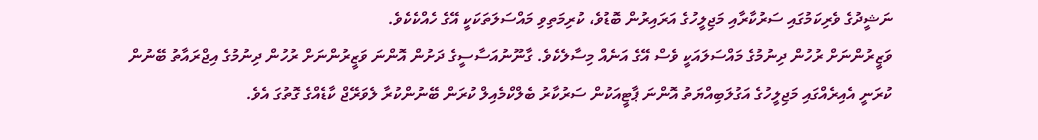ނަޝީދުގެ ވެރިކަމުގައި ސަރުކާރާއި މަޖިލީހުގެ އަރައިރުން ބޮޑުވެ، ކުރިމަތިވި މައްސަލަތަކަކީ އޭގެ ހެއްކެކެވެ.
ވަޒީރުންނަށް ރުހުން ދިނުމުގެ މައްސަލައަކީ ވެސް އޭގެ އަނެއް މިސާލެކެވެ. ގާނޫނުއަސާސީގެ ދަށުން އޮންނަ ވަޒީރުންނަށް ރުހުން ދިނުމުގެ އިޖްރައާތު ބޭނުން ކުރަނީ އެއިރެއްގައި މަޖިލީހުގެ އަގުލަބިއްޔަތު އޮންނަ ޕާޓީއަކުން ސަރުކާރު ބެލްކްމެއިލް ކުރަން ބޭނުންކުރާ ލެވަރޭޖް ކާޑެއްގެ ގޮތުގަ އެވެ.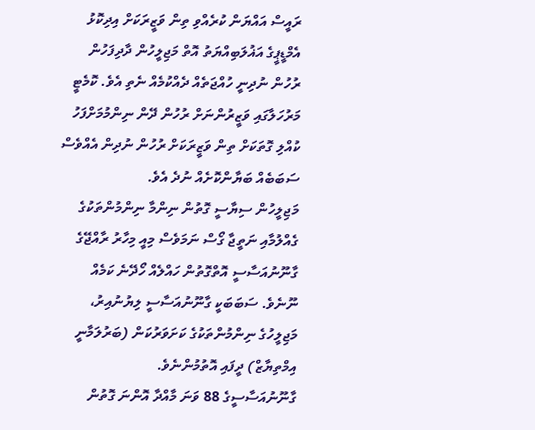ރައީސް އައްޔަން ކުރެއްވި ތިން ވަޒީރަކަށް އިދިކޮޅު އެމްޑީޕީގެ އަޣުލަބިއްޔަތު އޮތް މަޖިލީހުން ދާދިފަހުން ރުހުން ނުދިނީ ހުއްޖަތެއް ދެއްކުމެއް ނެތި އެވެ. ކޮމެޓީ މަރުހަލާގައި ވަޒީރުންނަށް ރުހުން ދޭން ނިންމުމަށްފަހު ކުއްލި ގޮތަކަށް ތިން ވަޒީރަކަށް ރުހުން ނުދިން އެއްވެސް ސަބަބެއް ބަޔާންކޮށެއް ނުދެ އެވެ.
މަޖިލީހުން ސިޔާސީ ގޮތުން ނިންމާ ނިންމުންތަކުގެ ގެއްލުމާއި ނަތީޖާ ގޯސް ނަމަވެސް މިއީ މިހާރު ރާއްޖޭގެ ގާނޫނުއަސާސީ އޮތްގޮތުން ހައްލެއް ހޯދޭނެ ކަމެއް ނޫނެވެ. ސަބަބަކީ ގާނޫނުއަސާސީ ލިޔުނުއިރު، މަޖިލީހުގެ ނިންމުންތަކުގެ ކަށަވަރުކަން (ބަރުލަމާނީ އިމްތިޔާޒް) ދީފައި އޮތުމުންނެވެ.
ގާނޫނުއަސާސީގެ 88 ވަނަ މާއްދާ އޮންނަ ގޮތުން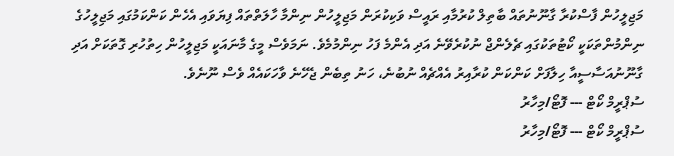މަޖިލީހުން ފާސްކުރާ ގާނޫނުތައް ބާތިލް ކުރުމާއި ރައީސް ވަކިކުރަން މަޖިލީހުން ނިންމާ ހާލަތްތައް ފިޔަވައި އެހެން ކަންކަމުގައި މަޖިލީހުގެ ނިންމުންތަކަކީ ކޯޓުތަކުގައި ޗެލެންޖް ނުކުރެވޭނެ އަދި އެންމެ ފަހު ނިންމުމެވެ. ނަމަވެސް މީގެ މާނައަކީ މަޖިލީހުން ހިތުހުރި ގޮތަކަށް އަދި ގާނޫނުއަސާސީއާ ހިލާފަށް ކަންކަން ކުރާއިރު އެއްޗެއް ނުބުނެ، ހަނު ތިބެން ޖެހޭނެ ވާހަކައެއް ވެސް ނޫނެވެ.
ސުޕްރީމް ކޯޓް --- ފޮޓޯ/މިހާރު
ސުޕްރީމް ކޯޓް --- ފޮޓޯ/މިހާރު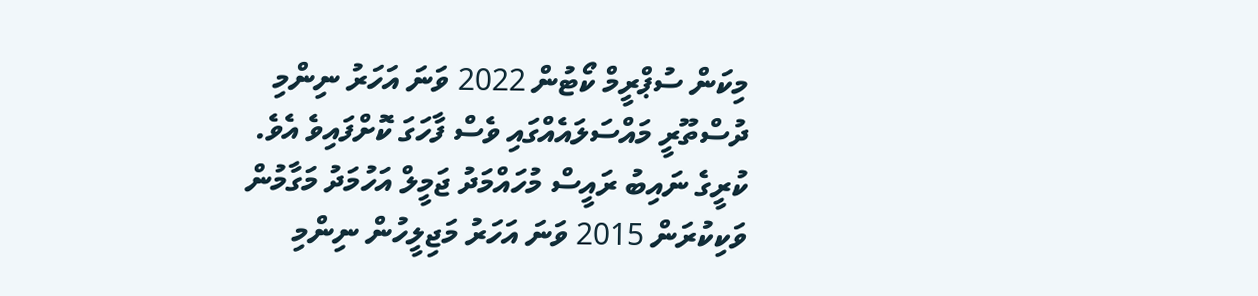މިކަން ސުޕްރީމް ކޯޓުން 2022 ވަނަ އަހަރު ނިންމި ދުސްތޫރީ މައްސަލައެއްގައި ވެސް ފާހަގަ ކޮށްފައިވެ އެވެ. ކުރީގެ ނައިބު ރައީސް މުހައްމަދު ޖަމީލް އަހުމަދު މަގާމުން ވަކިކުރަން 2015 ވަނަ އަހަރު މަޖިލީހުން ނިންމި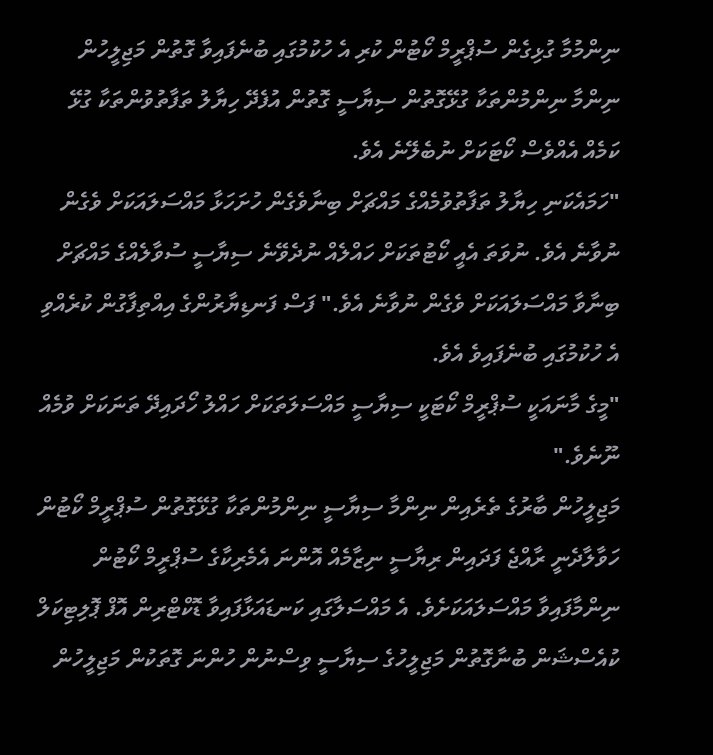ނިންމުމާ ގުޅިގެން ސުޕްރީމް ކޯޓުން ކުރި އެ ހުކުމުގައި ބުނެފައިވާ ގޮތުން މަޖިލީހުން ނިންމާ ނިންމުންތަކާ ގުޅޭގޮތުން ސިޔާސީ ގޮތުން އުފެދޭ ހިޔާލު ތަފާތުވުންތަކާ ގުޅޭ ކަމެއް އެއްވެސް ކޯޓަކަށް ނުބެލޭނެ އެވެ.
"ހަމައެކަނި ހިޔާލު ތަފާތުވުމެއްގެ މައްޗަށް ބިނާވެގެން ހުށަހަޅާ މައްސަލައަކަށް ވެގެން ނުވާނެ އެވެ. ނުވަތަ އެއީ ކޯޓުތަކަށް ހައްލެއް ނުދެވޭނެ ސިޔާސީ ސުވާލެއްގެ މައްޗަށް ބިނާވާ މައްސަލައަކަށް ވެގެން ނުވާނެ އެވެ." ފަސް ފަނޑިޔާރުންގެ އިއްތިފާގުން ކުރެއްވި އެ ހުކުމުގައި ބުނެފައިވެ އެވެ.
"މީގެ މާނައަކީ ސުޕްރީމް ކޯޓަކީ ސިޔާސީ މައްސަލަތަކަށް ހައްލު ހޯދައިދޭ ތަނަކަށް ވުމެއް ނޫނެވެ."
މަޖިލީހުން ބާރުގެ ތެރެއިން ނިންމާ ސިޔާސީ ނިންމުންތަކާ ގުޅޭގޮތުން ސުޕްރީމް ކޯޓުން ހަވާލާދެނީ ރާއްޖެ ފަދައިން ރިޔާސީ ނިޒާމެއް އޮންނަ އެމެރިކާގެ ސުޕްރީމް ކޯޓުން ނިންމާފައިވާ މައްސަލައަކަށެވެ. އެ މައްސަލާގައި ކަނޑައަޅާފައިވާ ޑޮކްޓްރިން އޮފް ޕޮލިޓިކަލް ކުއެސްޝަން ބުނާގޮތުން މަޖިލީހުގެ ސިޔާސީ ވިސްނުން ހުންނަ ގޮތަކުން މަޖިލީހުން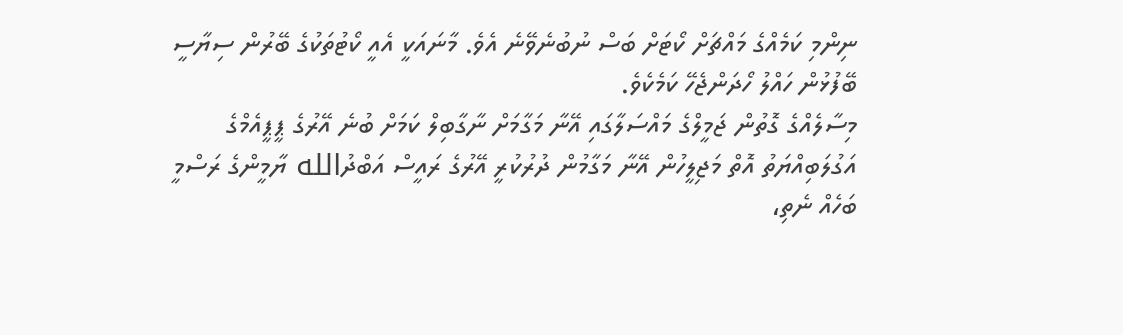ނިންމި ކަމެއްގެ މައްޗަށް ކޯޓަށް ބަސް ނުބުނެވޭނެ އެވެ. މާނައަކީ އެއީ ކޯޓުތަކުގެ ބޭރުން ސިޔާސީ ބޭފުޅުން ހައްލު ހޯދަންޖެހޭ ކަމެކެވެ.
މިސާލެއްގެ ގޮތުން ޖަމީލްގެ މައްސަލާގައި އޭނާ މަގާމަށް ނާގާބިލް ކަމަށް ބުނެ އޭރުގެ ޕީޕީއެމްގެ އަގުލަބިއްޔަތު އޮތް މަޖިލީހުން އޭނާ މަގާމުން ދުރުކުރީ އޭރުގެ ރައީސް އަބްދުالله ޔާމީންގެ ރަސްމީ ބަހެއް ނެތި،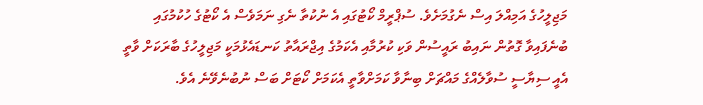މަޖިލީހުގެ އަމިއްލަ އިސް ނެގުމަށެވެ. ސުޕްރީމް ކޯޓުގައި އެ ނުކުތާ ނެގި ނަމަވެސް އެ ކޯޓުގެ ހުކުމުގައި ބުނެފައިވާ ގޮތުން ނައިބު ރައީސުން ވަކި ކުރުމާއި އެކަމުގެ އިޖްރައާތު ކަނޑައެޅުމަކީ މަޖިލީހުގެ ބާރަކަށް ވާތީ އެއީ ސިޔާސީ ސުވާލެއްގެ މައްޗަށް ބިނާވާ ކަމަށްވާތީ އެކަމަށް ކޯޓަށް ބަސް ނުބުނެވޭނެ އެވެ.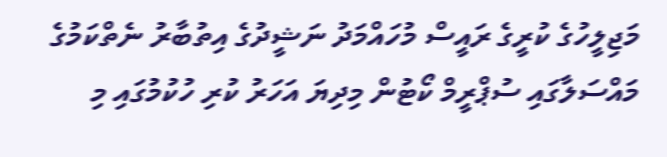މަޖިލީހުގެ ކުރީގެ ރައީސް މުހައްމަދު ނަޝީދުގެ އިތުބާރު ނެތްކަމުގެ މައްސަލާގައި ސުޕްރީމް ކޯޓުން މިދިޔަ އަހަރު ކުރި ހުކުމުގައި މި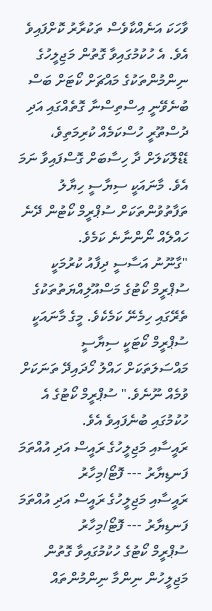ވާހަކަ އަނެއްކާވެސް ތަކުރާރު ކޮށްފައިވެ އެވެ. އެ ހުކުމުގައިވާ ގޮތުން މަޖިލީހުގެ ނިންމުންތަކުގެ މައްޗަށް ކޯޓަށް ބަސް ބުނެވޭނީ އިސްތިސްނާ ގޮތެއްގައި އަދި ދުސްތޫރީ ހުސްކަމެއް ކުރިމަތިވެ، ޑެޑްލޮކަލަށް ދާ ހިސާބަށް ގޮސްފައިވާ ނަމަ އެވެ. މާނައަކީ ސިޔާސީ ހިޔާލު ތަފާތުވުންތަކަށް ސުޕްރީމް ކޯޓުން ދޭނެ ހައްލެއް ނޯންނާނެ ކަމެވެ.
"ގާނޫނު އަސާސީ ދިފާއު ކުރުމަކީ ސުޕްރީމް ކޯޓުގެ މަސްއޫލިއްޔަތުތަކުގެ ތެރޭގައި ހިމެނޭ ކަމެކެވެ. މީގެ މާނައަކީ ސުޕްރީމް ކޯޓަކީ ސިޔާސީ މައްސަލަތަކަށް ހައްލު ހޯދައިދޭ ތަނަކަށް ވުމެއް ނޫނެވެ." ސުޕްރީމް ކޯޓުގެ އެ ހުކުމުގައި ބުނެފައިވެ އެވެ.
ރައީސާއި މަޖިލީހުގެ ރައީސް އަދި އުއްތަމަ ފަނޑިޔާރު --- ފޮޓޯ/މިހާރު
ރައީސާއި މަޖިލީހުގެ ރައީސް އަދި އުއްތަމަ ފަނޑިޔާރު --- ފޮޓޯ/މިހާރު
ސުޕްރީމް ކޯޓުގެ ހުކުމުގައިވާ ގޮތުން މަޖިލީހުން ނިންމާ ނިންމުންތައް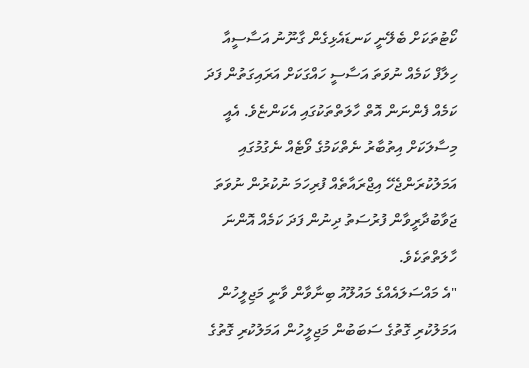ކޯޓުތަކަށް ބެލޭނީ ކަނޑައެޅިގެން ގާނޫނު އަސާސީއާ ހިލާފް ކަމެއް ނުވަތަ އަސާސީ ހައްގަކަށް އަރައިގަތުން ފަދަ ކަމެއް ފެންނަން އޮތް ހާލަތްތަކުގައި އެކަންޏެވެ. އެއީ މިސާލަކަށް އިތުބާރު ނެތްކަމުގެ ވޯޓެއް ނެގުމުގައި އަމަލުކުރަންޖެހޭ އިޖްރައާތެއް ފުރިހަމަ ނުކުރުން ނުވަތަ ޖަވާބުދާރީވާން ފުރުސަތު ދިނުން ފަދަ ކަމެއް އޮންނަ ހާލަތްތަކެވެ.
"އެ މައްސަލައެއްގެ މައުލޫއު ބިނާވާން ވާނީ މަޖިލީހުން އަމަލުކުރި ގޮތުގެ ސަބަބުން މަޖިލީހުން އަމަލުކުރި ގޮތުގެ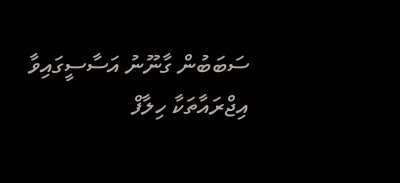ސަބަބުން ގާނޫނު އަސާސީގައިވާ އިޖްރައާތަކާ ހިލާފް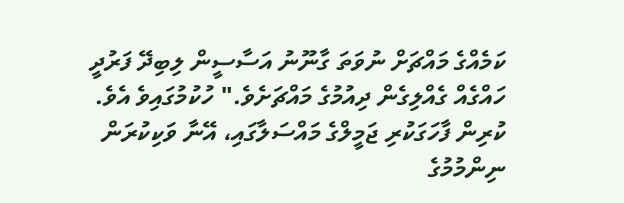ކަމެއްގެ މައްޗަށް ނުވަތަ ގާނޫނު އަސާސީން ލިބިދޭ ފަރުދީ ހައްގެއް ގެއްލިގެން ދިއުމުގެ މައްޗަށެވެ." ހުކުމުގައިވެ އެވެ.
ކުރިން ފާހަގަކުރި ޖަމީލްގެ މައްސަލާގައި، އޭނާ ވަކިކުރަން ނިންމުމުގެ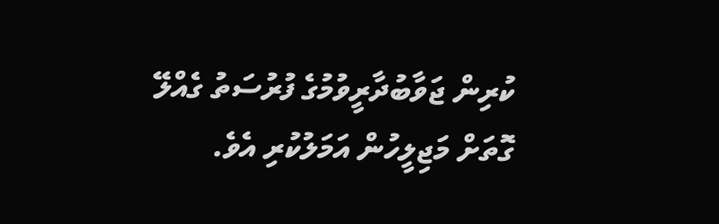ކުރިން ޖަވާބުދާރީވުމުގެ ފުރުސަތު ގެއްލޭ ގޮތަށް މަޖިލީހުން އަމަލުކުރި އެވެ.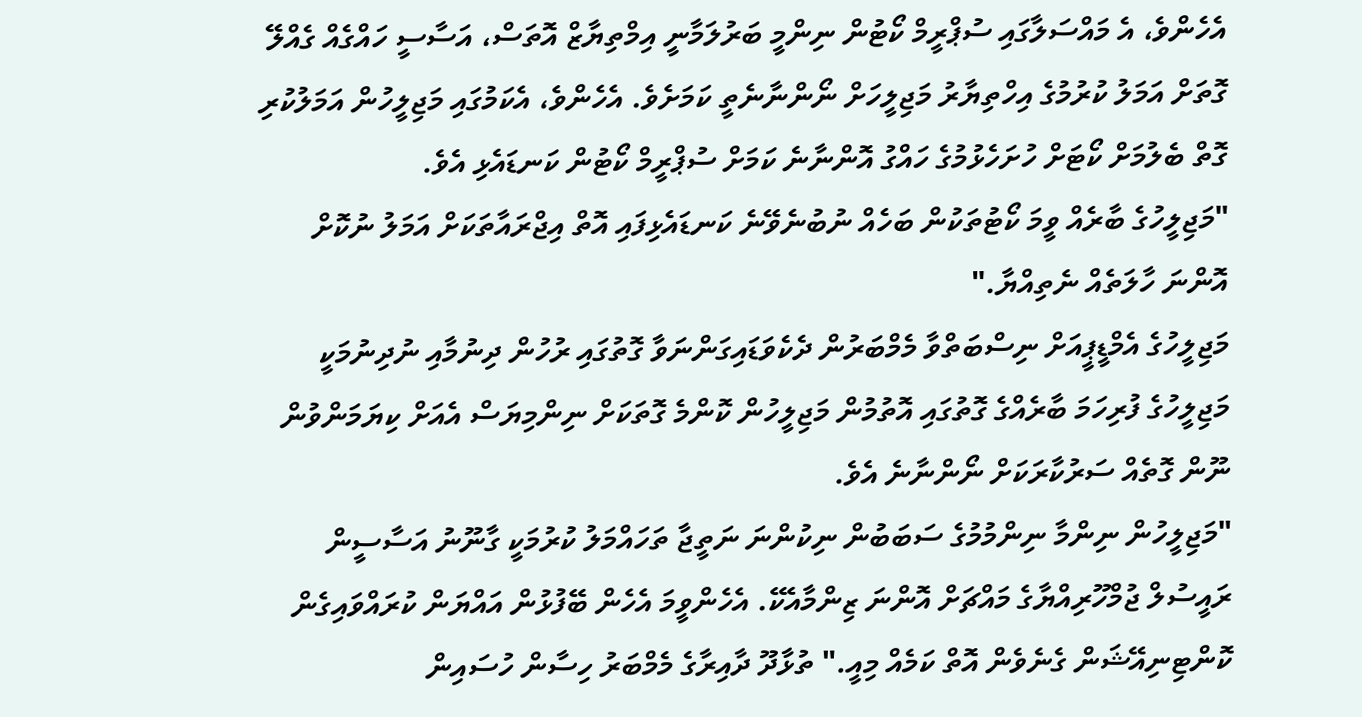އެހެންވެ، އެ މައްސަލާގައި ސުޕްރީމް ކޯޓުން ނިންމީ ބަރުލަމާނީ އިމްތިޔާޒް އޮތަސް، އަސާސީ ހައްގެއް ގެއްލޭ ގޮތަށް އަމަލު ކުރުމުގެ އިހްތިޔާރު މަޖިލީހަށް ނޯންނާނެތީ ކަމަށެވެ. އެހެންވެ، އެކަމުގައި މަޖިލީހުން އަމަލުކުރި ގޮތް ބެލުމަށް ކޯޓަށް ހުށަހެޅުމުގެ ހައްގު އޮންނާނެ ކަމަށް ސުޕްރީމް ކޯޓުން ކަނޑައެޅި އެވެ.
"މަޖިލީހުގެ ބާރެއް ވީމަ ކޯޓުތަކުން ބަހެއް ނުބުނެވޭނެ ކަނޑައެޅިފައި އޮތް އިޖްރައާތަކަށް އަމަލު ނުކޮށް އޮންނަ ހާލަތެއް ނެތިއްޔާ."
މަޖިލީހުގެ އެމްޑީޕީއަށް ނިސްބަތްވާ މެމްބަރުން ދެކެވަޑައިގަންނަވާ ގޮތުގައި ރުހުން ދިނުމާއި ނުދިނުމަކީ މަޖިލީހުގެ ފުރިހަމަ ބާރެއްގެ ގޮތުގައި އޮތުމުން މަޖިލީހުން ކޮންމެ ގޮތަކަށް ނިންމިޔަސް އެއަށް ކިޔަމަންވުން ނޫން ގޮތެއް ސަރުކާރަކަށް ނޯންނާނެ އެވެ.
"މަޖިލީހުން ނިންމާ ނިންމުމުގެ ސަބަބުން ނިކުންނަ ނަތީޖާ ތަހައްމަލު ކުރުމަކީ ގާނޫނު އަސާސީން ރައީސުލް ޖުމްހޫރިއްޔާގެ މައްޗަށް އޮންނަ ޒިންމާއެކޭ. އެހެންވީމަ އެހެން ބޭފުޅުން އައްޔަން ކުރައްވައިގެން ކޮންޓިނިއޭޝަން ގެނެވެން އޮތް ކަމެއް މިއީ." ތުޅާދޫ ދާއިރާގެ މެމްބަރު ހިސާން ހުސައިން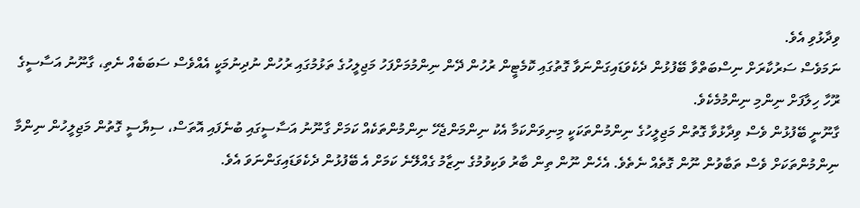ވިދާޅުވި އެވެ.
ނަމަވެސް ސަރުކާރަށް ނިސްބަތްވާ ބޭފުޅުން ދެކެވަޑައިގަންނަވާ ގޮތުގައި ކޮމެޓީން ރުހުން ދޭން ނިންމުމަށްފަހު މަޖިލީހުގެ ތަޅުމުގައި ރުހުން ނުދިނުމަކީ އެއްވެސް ސަބަބެއް ނެތި، ގާނޫނު އަސާސީގެ ރޫހާ ހިލާފަށް ނިންމި ނިންމުމެކެވެ.
ގާނޫނީ ބޭފުޅުން ވެސް ވިދާޅުވާ ގޮތުން މަޖިލީހުގެ ނިންމުންތަކަކީ މިނިވަންކަމާ އެކު ނިންމަންޖެހޭ ނިންމުންތަކެއް ކަމަށް ގާނޫނު އަސާސީގައި ބުނެފައި އޮތަސް، ސިޔާސީ ގޮތުން މަޖިލީހުން ނިންމާ ނިންމުންތަކަށް ވެސް ތަބާވުން ނޫން ގޮތެއް ނެތެވެ. އެހެން ނޫން ތިން ބާރު ވަކިވުމުގެ ނިޒާމު ގެއްލޭނެ ކަމަށް އެ ބޭފުޅުން ދެކެވަޑައިގަންނަވަ އެވެ.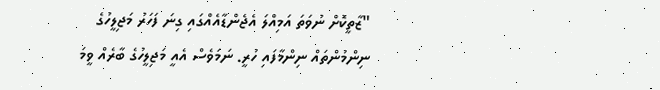"ޒާތީކޮށް ނުވަތަ އަމިއްލަ އެޖެންޑާއެއްގައި ގިނަ ފަހަރު މަޖިލީހުގެ ނިންމުންތައް ނިންމާފައި ހުރީ. ނަމަވެސް އެއީ މަޖިލީހުގެ ބާރެއް ވީމަ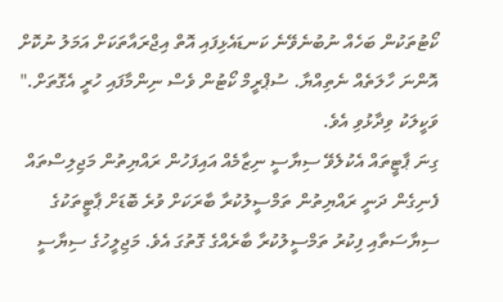ކޯޓުތަކުން ބަހެއް ނުބުނެވޭނެ ކަނޑައެޅިފައި އޮތް އިޖްރައާތަކަށް އަމަލު ނުކޮށް އޮންނަ ހާލަތެއް ނެތިއްޔާ. ސުޕްރީމް ކޯޓުން ވެސް ނިންމާފައި ހުރީ އެގޮތަށް." ވަކީލަކު ވިދާޅުވި އެވެ.
ގިނަ ޕާޓީތައް އެކުލެވޭ ސިޔާސީ ނިޒާމެއް އައިފަހުން ރައްޔިތުން މަޖިލިސްތައް ފެނިގެން ދަނީ ރައްޔިތުން ތަމްސީލުކުރާ ބާރަކަށް ވުރެ ބޮޑަށް ޕާޓީތަކުގެ ސިޔާސަތާއި ފިކުރު ތަމްސީލުކުރާ ބާރެއްގެ ގޮތުގަ އެވެ. މަޖިލީހުގެ ސިޔާސީ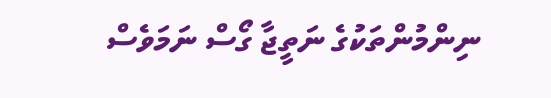ނިންމުންތަކުގެ ނަތީޖާ ގޯސް ނަމަވެސް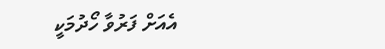އެއަށް ފަރުވާ ހޯދުމަކީ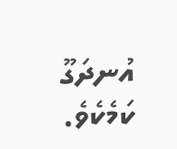އުނދަގޫ ކަމެކެވެ.